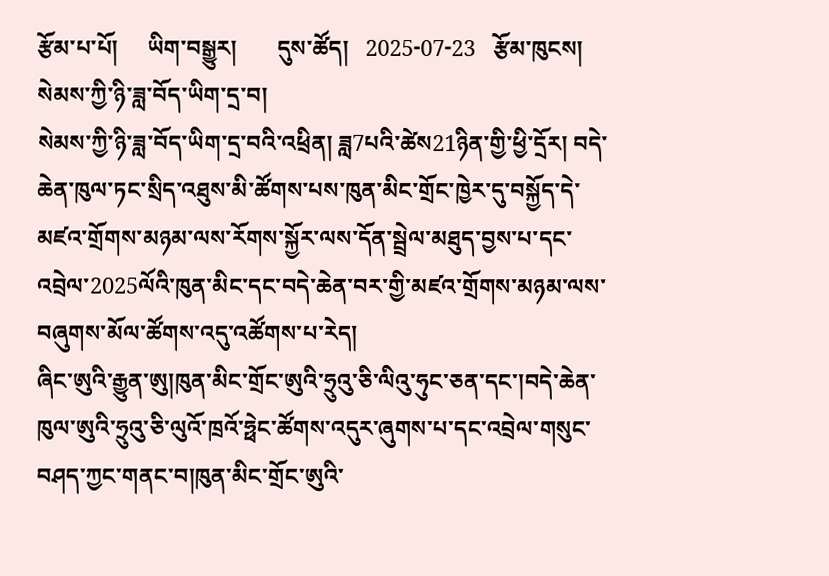རྩོམ་པ་པོ།     ཡིག་བསྒྱུར།       དུས་ཚོད།   2025-07-23   རྩོམ་ཁུངས།    སེམས་ཀྱི་ཉི་ཟླ་བོད་ཡིག་དྲ་བ།
སེམས་ཀྱི་ཉི་ཟླ་བོད་ཡིག་དྲ་བའི་འཕྲིན། ཟླ7པའི་ཚེས21ཉིན་གྱི་ཕྱི་དྲོར། བདེ་ཆེན་ཁུལ་ཏང་སྲིད་འཐུས་མི་ཚོགས་པས་ཁུན་མིང་གྲོང་ཁྱེར་དུ་བསྐྱོད་དེ་མཛའ་གྲོགས་མཉམ་ལས་རོགས་སྐྱོར་ལས་དོན་སྦྲེལ་མཐུད་བྱས་པ་དང་འབྲེལ་2025ལོའི་ཁུན་མིང་དང་བདེ་ཆེན་བར་གྱི་མཛའ་གྲོགས་མཉམ་ལས་བཞུགས་མོལ་ཚོགས་འདུ་འཚོགས་པ་རེད།
ཞིང་ཨུའི་རྒྱུན་ཨུ།ཁུན་མིང་གྲོང་ཨུའི་ཧྲུའུ་ཅི་ལིའུ་ཧུང་ཅན་དང་།བདེ་ཆེན་ཁུལ་ཨུའི་ཧྲུའུ་ཅི་ལུའོ་ཁྲའོ་ཧྥེང་ཚོགས་འདུར་ཞུགས་པ་དང་འབྲེལ་གསུང་བཤད་ཀྱང་གནང་བ།ཁུན་མིང་གྲོང་ཨུའི་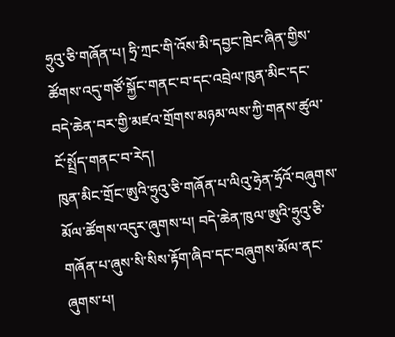ཧྲུའུ་ཅི་གཞོན་པ། ཧྲི་ཀྲང་གི་འོས་མི་དབྱང་ཁྲེང་ཞིན་གྱིས་ཚོགས་འདུ་གཙོ་སྐྱོང་གནང་བ་དང་འབྲེལ་ཁུན་མིང་དང་བདེ་ཆེན་བར་གྱི་མཛའ་གྲོགས་མཉམ་ལས་ཀྱི་གནས་ཚུལ་ངོ་སྤྲོད་གནང་བ་རེད།
ཁུན་མིང་གྲོང་ཨུའི་ཧྲུའུ་ཅི་གཞོན་པ་ལིའུ་ཧྲེན་ཧྲོའོ་བཞུགས་མོལ་ཚོགས་འདུར་ཞུགས་པ། བདེ་ཆེན་ཁུལ་ཨུའི་ཧྲུའུ་ཅི་གཞོན་པ་ཞུས་སི་སིས་རྟོག་ཞིབ་དང་བཞུགས་མོལ་ནང་ཞུགས་པ།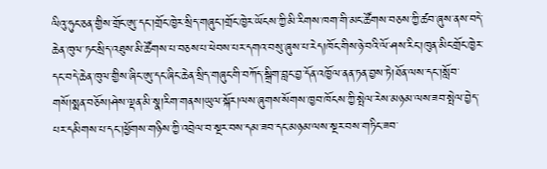ལིའུ་ཧུང་ཅན་གྱིས་གྲོང་ཨུ་དང་།གྲོང་ཁྱེར་སྲིད་གཞུང་།གྲོང་ཁྱེར་ཡོངས་ཀྱི་མི་རིགས་ཁག་གི་མང་ཚོགས་བཅས་ཀྱི་ཚབ་ཞུས་ནས་བདེ་ཆེན་ཁུལ་ཏང་སྲིད་འཐུས་མི་ཚོགས་པ་བཅས་པ་ཕེབས་པར་དགའ་བསུ་ཞུས་པ་རེད།ཁོང་གིས་ཉེ་བའི་ལོ་ཤས་རིང་།ཁུན་མིང་གྲོང་ཁྱེར་དང་བདེ་ཆེན་ཁུལ་གྱིས་ཞིང་ཨུ་དང་ཞིང་ཆེན་སྲིད་གཞུང་གི་བཀོད་སྒྲིག་བླང་བྱ་དོན་འཁྱོལ་ནན་ཏན་བྱས་ཏེ།ཐོན་ལས་དང་།སློབ་གསོ།སྨན་བཅོས།ཤེས་ལྡན་མི་སྣ།རིག་གནས།ཡུལ་སྐོར།ལས་ཞུགས་སོགས་ཁྱབ་ཁོངས་ཀྱི་སྤེལ་རེས་མཉམ་ལས་ཟབ་སྤེལ་བྱེད་པར་དམིགས་པ་དང་།ཕྱོགས་གཉིས་ཀྱི་འབྲེལ་བ་སྔར་བས་དམ་ཟབ་དང་མཉམ་ལས་སྔར་བས་གཏིང་ཟབ་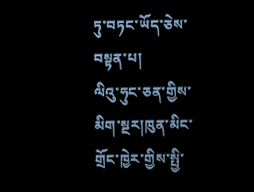ཏུ་བཏང་ཡོད་ཅེས་བསྟན་པ།
ལིའུ་ཧུང་ཅན་གྱིས་མིག་སྔར།ཁུན་མིང་གྲོང་ཁྱེར་གྱིས་སྤྱི་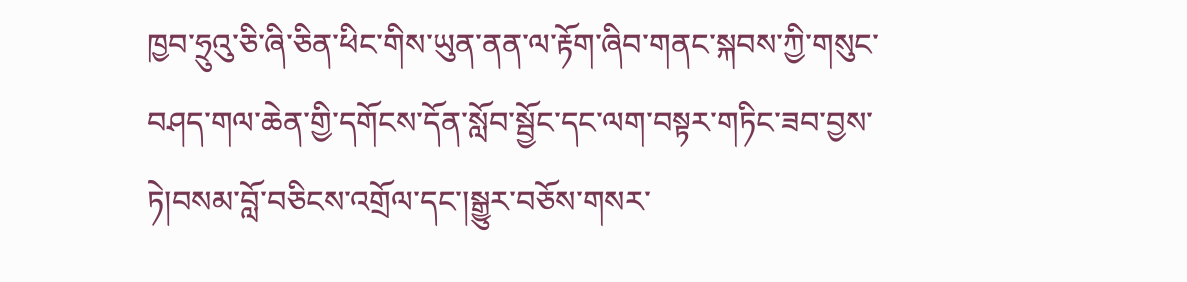ཁྱབ་ཧྲུའུ་ཅི་ཞི་ཅིན་ཕིང་གིས་ཡུན་ནན་ལ་རྟོག་ཞིབ་གནང་སྐབས་ཀྱི་གསུང་བཤད་གལ་ཆེན་གྱི་དགོངས་དོན་སློབ་སྦྱོང་དང་ལག་བསྟར་གཏིང་ཟབ་བྱས་ཏེ།བསམ་བློ་བཅིངས་འགྲོལ་དང་།སྒྱུར་བཅོས་གསར་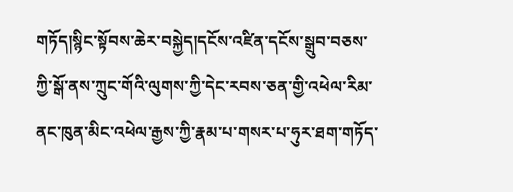གཏོད།སྙིང་སྟོབས་ཆེར་བསྐྱེད།དངོས་འཛིན་དངོས་སྒྲུབ་བཅས་ཀྱི་སྒོ་ནས་ཀྲུང་གོའི་ལུགས་ཀྱི་དེང་རབས་ཅན་གྱི་འཕེལ་རིམ་ནང་ཁུན་མིང་འཕེལ་རྒྱས་ཀྱི་རྣམ་པ་གསར་པ་ཧུར་ཐག་གཏོད་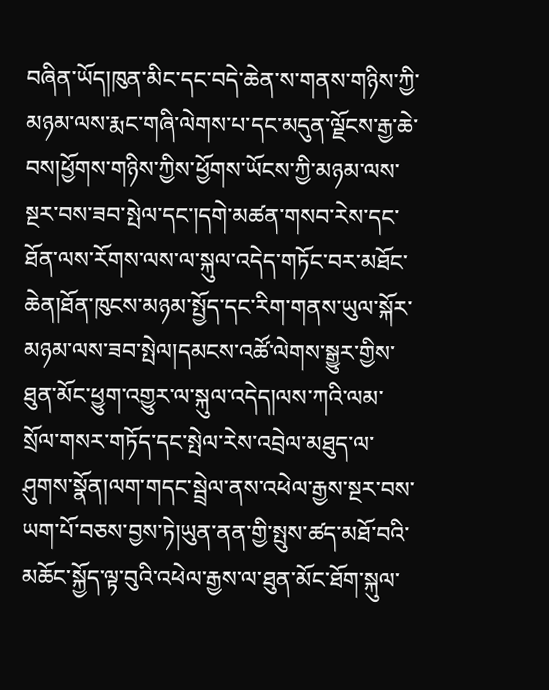བཞིན་ཡོད།ཁུན་མིང་དང་བདེ་ཆེན་ས་གནས་གཉིས་ཀྱི་མཉམ་ལས་རྨང་གཞི་ལེགས་པ་དང་མདུན་ལྗོངས་རྒྱ་ཆེ་བས།ཕྱོགས་གཉིས་ཀྱིས་ཕྱོགས་ཡོངས་ཀྱི་མཉམ་ལས་སྔར་བས་ཟབ་སྤེལ་དང་།དགེ་མཚན་གསབ་རེས་དང་ཐོན་ལས་རོགས་ལས་ལ་སྐུལ་འདེད་གཏོང་བར་མཐོང་ཆེན།ཐོན་ཁུངས་མཉམ་སྤྱོད་དང་རིག་གནས་ཡུལ་སྐོར་མཉམ་ལས་ཟབ་སྤེལ།དམངས་འཚོ་ལེགས་སྒྱུར་གྱིས་ཐུན་མོང་ཕྱུག་འགྱུར་ལ་སྐུལ་འདེད།ལས་ཀའི་ལམ་སྲོལ་གསར་གཏོད་དང་སྤེལ་རེས་འབྲེལ་མཐུད་ལ་ཤུགས་སྣོན།ལག་གདང་སྦྲེལ་ནས་འཕེལ་རྒྱས་སྔར་བས་ཡག་པོ་བཅས་བྱས་ཏེ།ཡུན་ནན་གྱི་སྤུས་ཚད་མཐོ་བའི་མཆོང་སྐྱོད་ལྟ་བུའི་འཕེལ་རྒྱས་ལ་ཐུན་མོང་ཐོག་སྐུལ་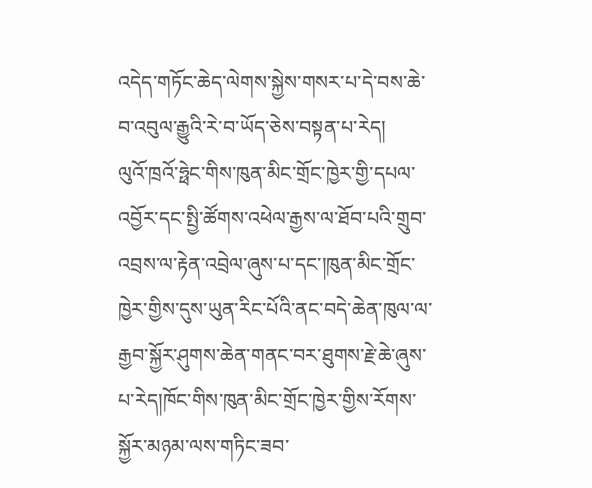འདེད་གཏོང་ཆེད་ལེགས་སྐྱེས་གསར་པ་དེ་བས་ཆེ་བ་འབུལ་རྒྱུའི་རེ་བ་ཡོད་ཅེས་བསྟན་པ་རེད།
ལུའོ་ཁྲའོ་ཧྥེང་གིས་ཁུན་མིང་གྲོང་ཁྱེར་གྱི་དཔལ་འབྱོར་དང་སྤྱི་ཚོགས་འཕེལ་རྒྱས་ལ་ཐོབ་པའི་གྲུབ་འབྲས་ལ་རྟེན་འབྲེལ་ཞུས་པ་དང་།ཁུན་མིང་གྲོང་ཁྱེར་གྱིས་དུས་ཡུན་རིང་པོའི་ནང་བདེ་ཆེན་ཁུལ་ལ་རྒྱབ་སྐྱོར་ཤུགས་ཆེན་གནང་བར་ཐུགས་རྗེ་ཆེ་ཞུས་པ་རེད།ཁོང་གིས་ཁུན་མིང་གྲོང་ཁྱེར་གྱིས་རོགས་སྐྱོར་མཉམ་ལས་གཏིང་ཟབ་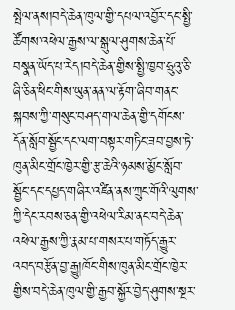སྤེལ་ནས།བདེ་ཆེན་ཁུལ་གྱི་དཔལ་འབྱོར་དང་སྤྱི་ཚོགས་འཕེལ་རྒྱས་ལ་སྒུལ་ཤུགས་ཆེན་པོ་བསྣན་ཡོད་པ་རེད།བདེ་ཆེན་གྱིས་སྤྱི་ཁྱབ་ཧྲུའུ་ཅི་ཞི་ཅིན་ཕིང་གིས་ཡུན་ནན་ལ་རྟོག་ཞིབ་གནང་སྐབས་ཀྱི་གསུང་བཤད་གལ་ཆེན་གྱི་དགོངས་དོན་སློབ་སྦྱོང་དང་ལག་བསྟར་གཏིང་ཟབ་བྱས་ཏེ་ཁུན་མིང་གྲོང་ཁྱེར་གྱི་རྩ་ཆེའི་ཉམས་མྱོང་སློབ་སྦྱོང་དང་དཔྱད་གཞིར་འཛིན་ནས་ཀྲུང་གོའི་ལུགས་ཀྱི་དེང་རབས་ཅན་གྱི་འཕེལ་རིམ་ནང་བདེ་ཆེན་འཕེལ་རྒྱས་ཀྱི་རྣམ་པ་གསར་པ་གཏོད་རྒྱུར་འབད་བརྩོན་བྱ་རྒྱུ།ཁོང་གིས་ཁུན་མིང་གྲོང་ཁྱེར་གྱིས་བདེ་ཆེན་ཁུལ་གྱི་རྒྱབ་སྐྱོར་བྱེད་ཤུགས་སྔར་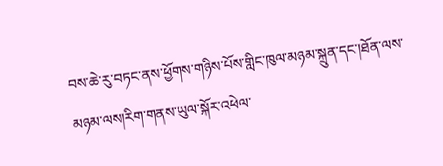བས་ཆེ་རུ་བཏང་ནས་ཕྱོགས་གཉིས་པོས་གླིང་ཁུལ་མཉམ་སྐྲུན་དང་།ཐོན་ལས་མཉམ་ལས།རིག་གནས་ཡུལ་སྐོར་འཕེལ་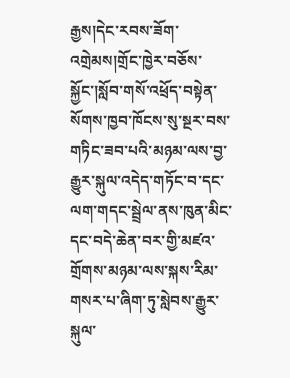རྒྱས།དེང་རབས་ཟོག་འགྲེམས།གྲོང་ཁྱེར་བཅོས་སྐྱོང་།སློབ་གསོ་འཕྲོད་བསྟེན་སོགས་ཁྱབ་ཁོངས་སུ་སྔར་བས་གཏིང་ཟབ་པའི་མཉམ་ལས་བྱ་རྒྱུར་སྐུལ་འདེད་གཏོང་བ་དང་ལག་གདང་སྦྲེལ་ནས་ཁུན་མིང་དང་བདེ་ཆེན་བར་གྱི་མཛའ་གྲོགས་མཉམ་ལས་སྐས་རིམ་གསར་པ་ཞིག་ཏུ་སླེབས་རྒྱུར་སྐུལ་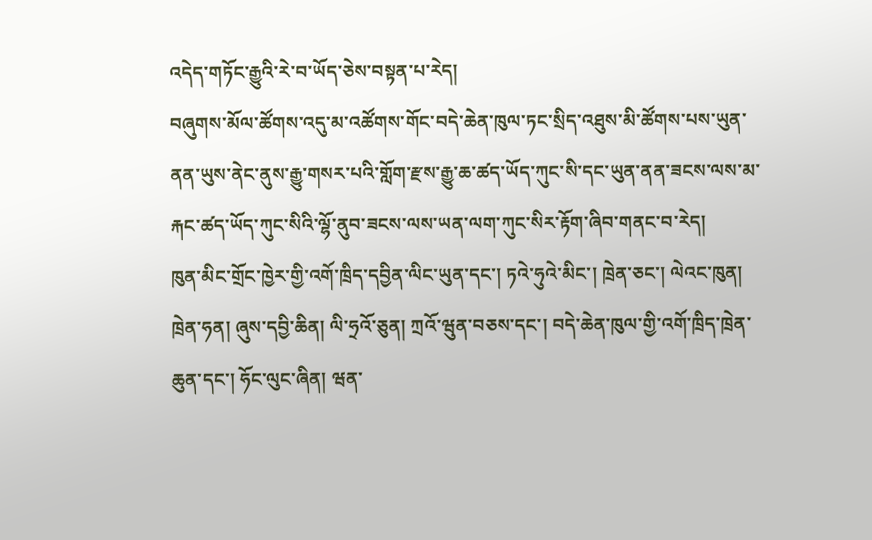འདེད་གཏོང་རྒྱུའི་རེ་བ་ཡོད་ཅེས་བསྟན་པ་རེད།
བཞུགས་མོལ་ཚོགས་འདུ་མ་འཚོགས་གོང་བདེ་ཆེན་ཁུལ་ཏང་སྲིད་འཐུས་མི་ཚོགས་པས་ཡུན་ནན་ཡུས་ནེང་ནུས་རྒྱུ་གསར་པའི་གློག་རྫས་རྒྱུ་ཆ་ཚད་ཡོད་ཀུང་སི་དང་ཡུན་ནན་ཟངས་ལས་མ་རྐང་ཚད་ཡོད་ཀུང་སིའི་ལྷོ་ནུབ་ཟངས་ལས་ཡན་ལག་ཀུང་སིར་རྟོག་ཞིབ་གནང་བ་རེད།
ཁུན་མིང་གྲོང་ཁྱེར་གྱི་འགོ་ཁྲིད་དབྱིན་ལིང་ཡུན་དང་། ཏའེ་ཧུའེ་མིང་། ཁྲེན་ཅང་། ལེའང་ཁུན། ཁྲེན་ཧན། ཞུས་དབྱི་ཆིན། ལི་ཧྲའོ་ཅུན། ཀྲའོ་ཝུན་བཅས་དང་། བདེ་ཆེན་ཁུལ་གྱི་འགོ་ཁྲིད་ཁྲེན་ཆུན་དང་། ཧོང་ལུང་ཞིན། ཝན་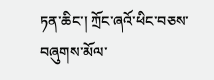ཏན་ཆིང་། ཀྲོང་ཞའོ་ཕིང་བཅས་བཞུགས་མོལ་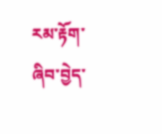རམ་རྟོག་ཞིབ་བྱེད་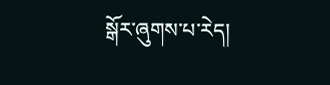སྒོར་ཞུགས་པ་རེད།